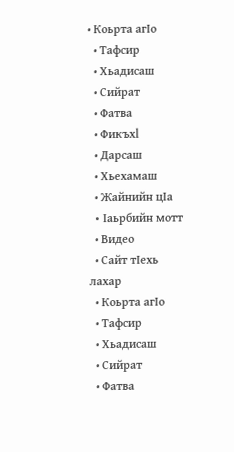• Коьрта агIо
  • Тафсир
  • Хьадисаш
  • Сийрат
  • Фатва
  • Фикъхl
  • Дарсаш
  • Хьехамаш
  • Жайнийн цIа
  • Iаьрбийн мотт
  • Видео
  • Сайт тIехь лахар
  • Коьрта агIо
  • Тафсир
  • Хьадисаш
  • Сийрат
  • Фатва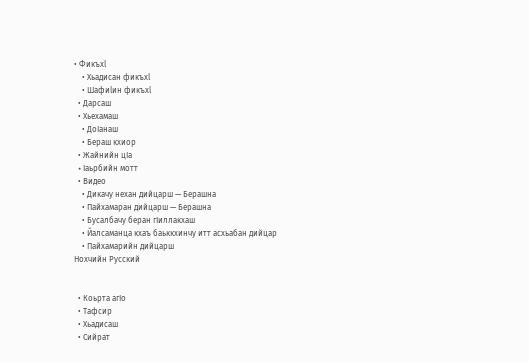• Фикъхl
    • Хьадисан фикъхl
    • Шафиlин фикъхl
  • Дарсаш
  • Хьехамаш
    • ДоIанаш
    • Бераш кхиор
  • Жайнийн цIа
  • Iаьрбийн мотт
  • Видео
    • Дикачу нехан дийцарш — Берашна
    • Пайхамаран дийцарш — Берашна
    • Бусалбачу беран гIиллакхаш
    • Йалсаманца кхаъ баьккхинчу итт асхьабан дийцар
    • Пайхамарийн дийцарш
Нохчийн Русский


  • Коьрта агIо
  • Тафсир
  • Хьадисаш
  • Сийрат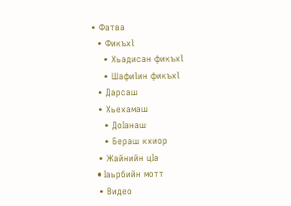• Фатва
  • Фикъхl
    • Хьадисан фикъхl
    • Шафиlин фикъхl
  • Дарсаш
  • Хьехамаш
    • ДоIанаш
    • Бераш кхиор
  • Жайнийн цIа
  • Iаьрбийн мотт
  • Видео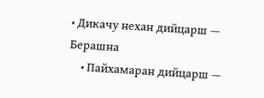• Дикачу нехан дийцарш — Берашна
    • Пайхамаран дийцарш —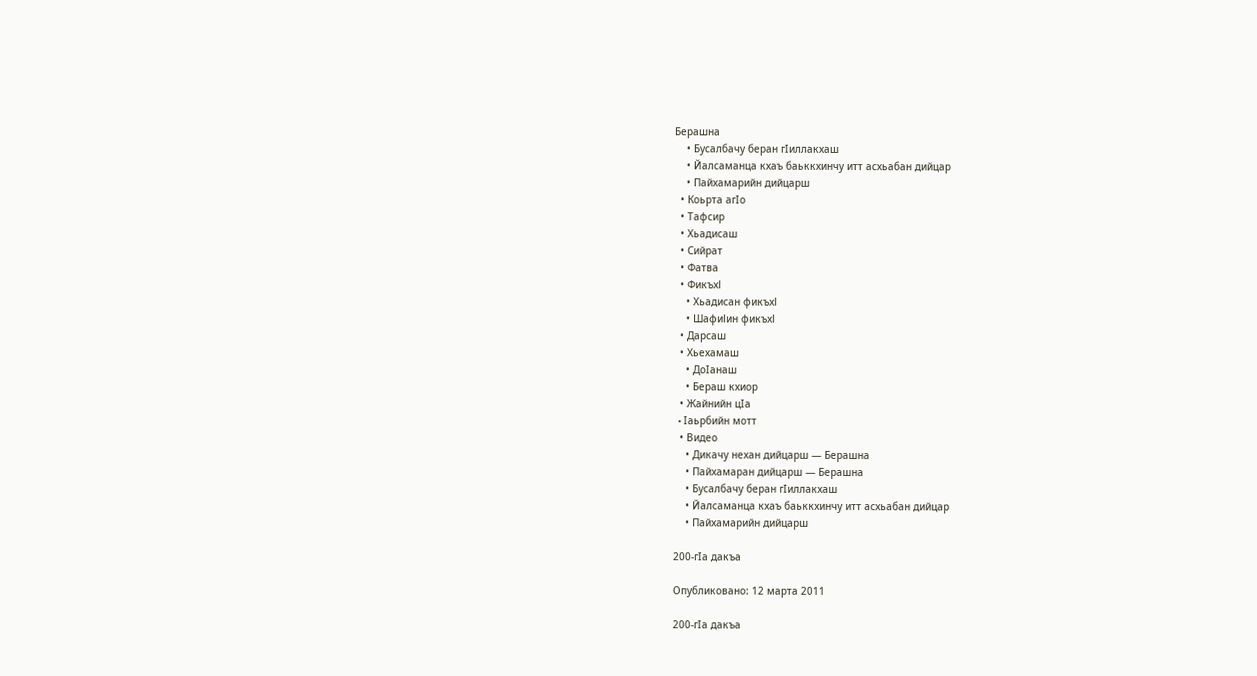Берашна
    • Бусалбачу беран гIиллакхаш
    • Йалсаманца кхаъ баьккхинчу итт асхьабан дийцар
    • Пайхамарийн дийцарш
  • Коьрта агIо
  • Тафсир
  • Хьадисаш
  • Сийрат
  • Фатва
  • Фикъхl
    • Хьадисан фикъхl
    • Шафиlин фикъхl
  • Дарсаш
  • Хьехамаш
    • ДоIанаш
    • Бераш кхиор
  • Жайнийн цIа
  • Iаьрбийн мотт
  • Видео
    • Дикачу нехан дийцарш — Берашна
    • Пайхамаран дийцарш — Берашна
    • Бусалбачу беран гIиллакхаш
    • Йалсаманца кхаъ баьккхинчу итт асхьабан дийцар
    • Пайхамарийн дийцарш

200-гIа дакъа

Опубликовано: 12 марта 2011

200-гIа дакъа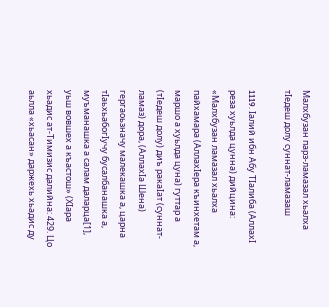Малхбузан парз-ламазал хьалха тIедеш долу суннат-ламазаш

1119. Iалий ибн Абу ТIалиба (АллахI реза хуьлда цунна) дийцина: «Малхбузан ламазал хьалха пайхамара (АллахIера къинхетам а, маршо а хуьлда цуна) гуттар а (тIедеш долу) диъ ракаIат (суннат-ламаз) дора, (АллахIа Шена) гергаоьзначу малекашка а, царна тIаьхьабогIучу бусалбанашка а, муъманашка а салам даларца[1], уьш вовшех а къастош» (ХIара хьадис ат-Тимизис далийна: 429. Цо аьлла «хьасан» даржехь хьадис ду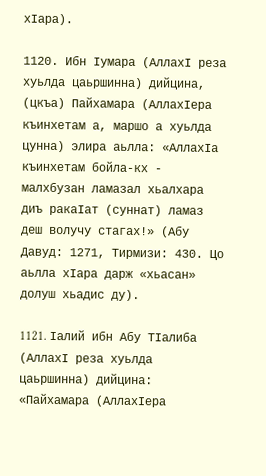хIара).

1120. Ибн Iумара (АллахI реза хуьлда цаьршинна) дийцина, (цкъа) Пайхамара (АллахIера къинхетам а, маршо а хуьлда цунна) элира аьлла: «АллахIа къинхетам бойла-кх - малхбузан ламазал хьалхара диъ ракаIат (суннат) ламаз деш волучу стагах!» (Абу Давуд: 1271, Тирмизи: 430. Цо аьлла хIара дарж «хьасан» долуш хьадис ду).

1121. Iалий ибн Абу ТIалиба (АллахI реза хуьлда цаьршинна) дийцина: «Пайхамара (АллахIера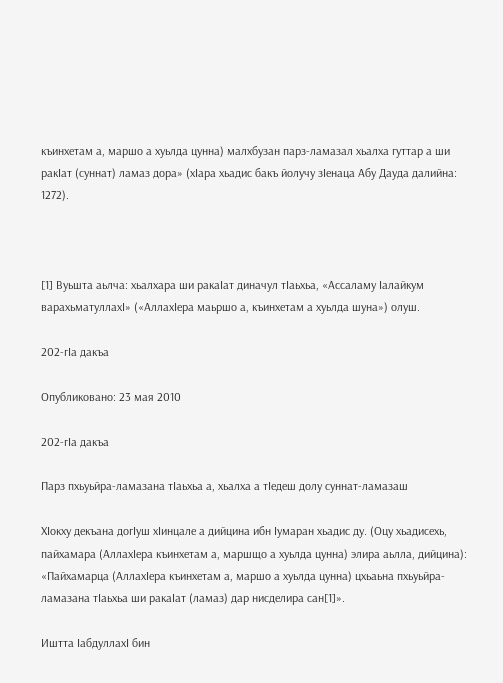къинхетам а, маршо а хуьлда цунна) малхбузан парз-ламазал хьалха гуттар а ши ракIат (суннат) ламаз дора» (хIара хьадис бакъ йолучу зIенаца Абу Дауда далийна: 1272).



[1] Вуьшта аьлча: хьалхара ши ракаIат диначул тIаьхьа, «Ассаламу Iалайкум варахьматуллахI» («АллахIера маьршо а, къинхетам а хуьлда шуна») олуш.

202-гIа дакъа

Опубликовано: 23 мая 2010

202-гIа дакъа

Парз пхьуьйра-ламазана тIаьхьа а, хьалха а тIедеш долу суннат-ламазаш

ХIокху декъана догIуш хIинцале а дийцина ибн Iумаран хьадис ду. (Оцу хьадисехь, пайхамара (АллахIера къинхетам а, маршщо а хуьлда цунна) элира аьлла, дийцина): «Пайхамарца (АллахIера къинхетам а, маршо а хуьлда цунна) цхьаьна пхьуьйра-ламазана тIаьхьа ши ракаIат (ламаз) дар нисделира сан[1]».

Иштта IабдуллахI бин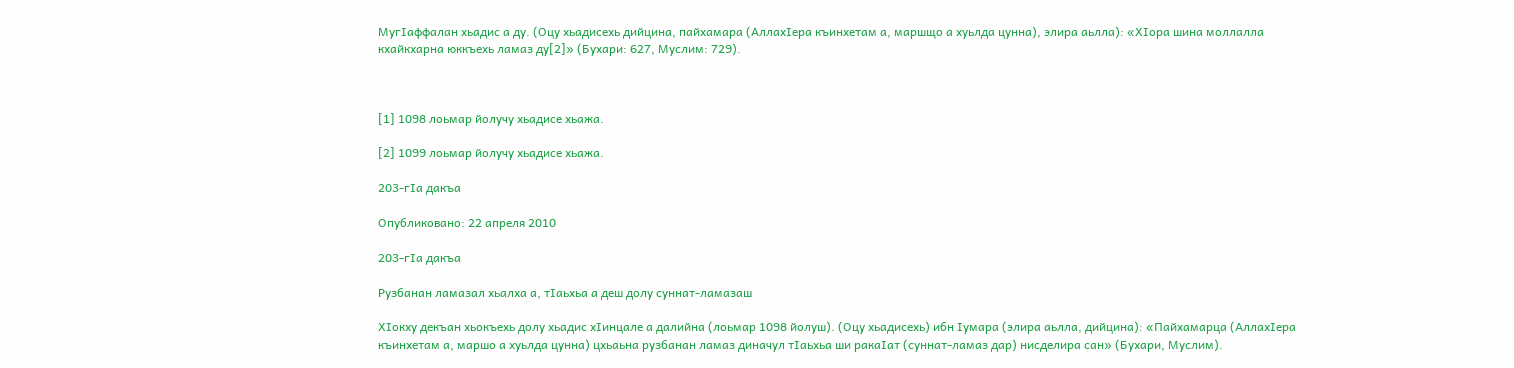МугIаффалан хьадис а ду. (Оцу хьадисехь дийцина, пайхамара (АллахIера къинхетам а, маршщо а хуьлда цунна), элира аьлла): «ХIора шина моллалла кхайкхарна юккъехь ламаз ду[2]» (Бухари: 627, Муслим: 729).



[1] 1098 лоьмар йолучу хьадисе хьажа.

[2] 1099 лоьмар йолучу хьадисе хьажа.

203-гIа дакъа

Опубликовано: 22 апреля 2010

203-гIа дакъа

Рузбанан ламазал хьалха а, тIаьхьа а деш долу суннат-ламазаш

ХIокху декъан хьокъехь долу хьадис хIинцале а далийна (лоьмар 1098 йолуш). (Оцу хьадисехь) ибн Iумара (элира аьлла, дийцина): «Пайхамарца (АллахIера къинхетам а, маршо а хуьлда цунна) цхьаьна рузбанан ламаз диначул тIаьхьа ши ракаIат (суннат-ламаз дар) нисделира сан» (Бухари, Муслим).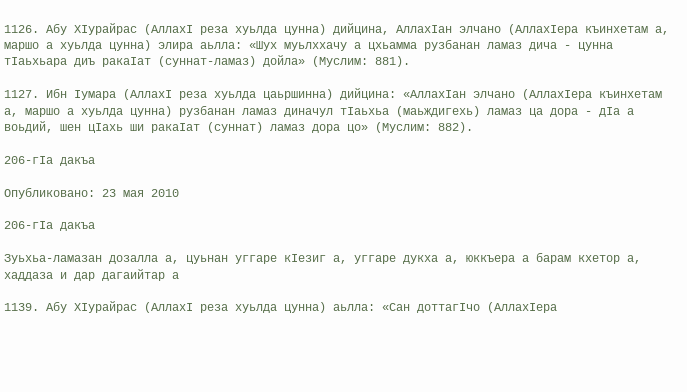1126. Абу ХIурайрас (АллахI реза хуьлда цунна) дийцина, АллахIан элчано (АллахIера къинхетам а, маршо а хуьлда цунна) элира аьлла: «Шух муьлххачу а цхьамма рузбанан ламаз дича - цунна тIаьхьара диъ ракаIат (суннат-ламаз) дойла» (Муслим: 881).

1127. Ибн Iумара (АллахI реза хуьлда цаьршинна) дийцина: «АллахIан элчано (АллахIера къинхетам а, маршо а хуьлда цунна) рузбанан ламаз диначул тIаьхьа (маьждигехь) ламаз ца дора - дIа а воьдий, шен цIахь ши ракаIат (суннат) ламаз дора цо» (Муслим: 882).

206-гIа дакъа

Опубликовано: 23 мая 2010

206-гIа дакъа

Зуьхьа-ламазан дозалла а, цуьнан уггаре кIезиг а, уггаре дукха а, юккъера а барам кхетор а, хаддаза и дар дагаийтар а

1139. Абу ХIурайрас (АллахI реза хуьлда цунна) аьлла: «Сан доттагIчо (АллахIера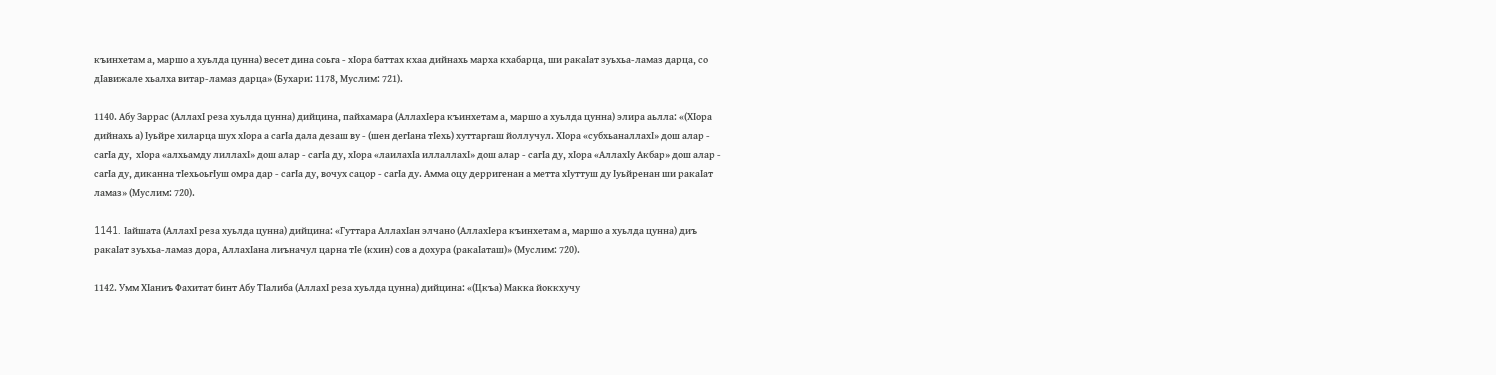къинхетам а, маршо а хуьлда цунна) весет дина соьга - хIора баттах кхаа дийнахь марха кхабарца, ши ракаIат зуьхьа-ламаз дарца, со дIавижале хьалха витар-ламаз дарца» (Бухари: 1178, Муслим: 721).

1140. Абу Заррас (АллахI реза хуьлда цунна) дийцина, пайхамара (АллахIера къинхетам а, маршо а хуьлда цунна) элира аьлла: «(ХIора дийнахь а) Iуьйре хиларца шух хIора а сагIа дала дезаш ву - (шен дегIана тIехь) хуттаргаш йоллучул. ХIора «субхьаналлахI» дош алар - сагIа ду,  хIора «алхьамду лиллахI» дош алар - сагIа ду, хIора «лаилахIа иллаллахI» дош алар - сагIа ду, хIора «АллахIу Акбар» дош алар - сагIа ду, диканна тIехьоьгIуш омра дар - сагIа ду, вочух сацор - сагIа ду. Амма оцу дерригенан а метта хIуттуш ду Iуьйренан ши ракаIат ламаз» (Муслим: 720).

1141. Iайшата (АллахI реза хуьлда цунна) дийцина: «Гуттара АллахIан элчано (АллахIера къинхетам а, маршо а хуьлда цунна) диъ ракаIат зуьхьа-ламаз дора, АллахIана лиъначул царна тIе (кхин) сов а дохура (ракаIаташ)» (Муслим: 720).

1142. Умм ХIаниъ Фахитат бинт Абу ТIалиба (АллахI реза хуьлда цунна) дийцина: «(Цкъа) Макка йоккхучу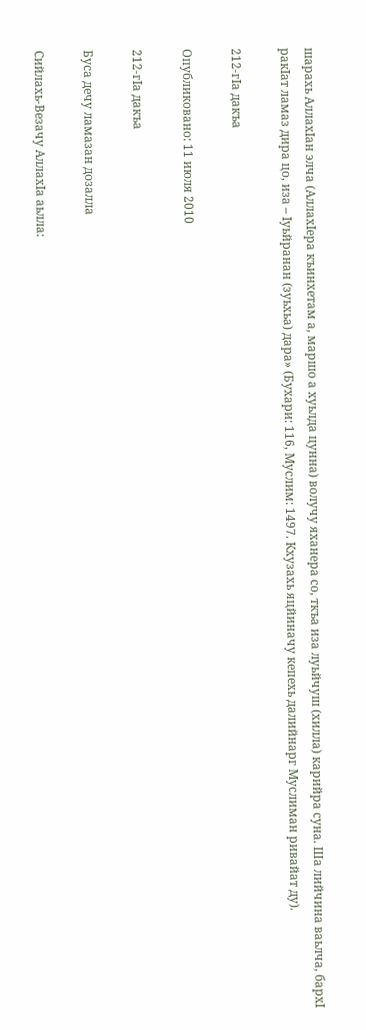шарахь АллахIан элча (АллахIера къинхетам а, маршо а хуьлда цунна) волучу яханера со, ткъа иза луьйчуш (хилла) карийра суна. Ша лийчина ваьлча, бархI ракIат ламаз дира цо, иза – Iуьйранан (зуьхьа) дара» (Бухари: 116, Муслим: 1497. Кхузахь яцйиначу кепехь далийнарг Муслиман ривайат ду).

212-гIа дакъа

Опубликовано: 11 июля 2010

212-гIа дакъа

Буса дечу ламазан дозалла

Сийлахь-Везачу АллахIа аьлла: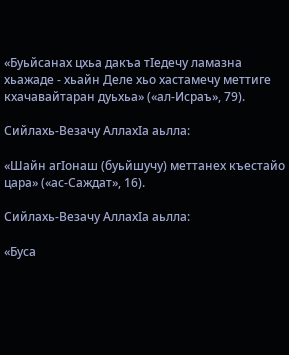«Буьйсанах цхьа дакъа тIедечу ламазна хьажаде - хьайн Деле хьо хастамечу меттиге кхачавайтаран дуьхьа» («ал-Исраъ», 79).

Сийлахь-Везачу АллахIа аьлла:

«Шайн агIонаш (буьйшучу) меттанех къестайо цара» («ас-Саждат», 16).

Сийлахь-Везачу АллахIа аьлла:

«Буса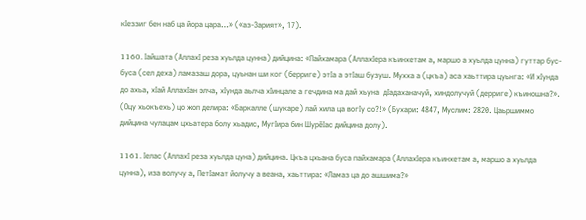кIеззиг бен наб ца йора цара…» («аз-Зарият», 17).

1160. Iайшата (АллахI реза хуьлда цунна) дийцина: «Пайхамара (АллахIера къинхетам а, маршо а хуьлда цунна) гуттар бус-буса (сел деха) ламазаш дора, цуьнан ши ког (берриге) этIа а этIаш бузуш. Мухха а (цкъа) аса хаьттира цуьнга: «И хIунда до ахьа, хIай АллахIан элча, хIунда аьлча хIинцале а гечдина ма дай хьуна  дIадаханачуй, хиндолучуй (дерриге) къиношна?». (Оцу хьокъехь) цо жоп делира: «Баркалле (шукаре) лай хила ца вогIу со?!» (Бухари: 4847, Муслим: 2820. Цаьршиммо дийцина чулацам цхьатера болу хьадис, МугIира бин ШурёIас дийцина долу).

1161. Iелас (АллахI реза хуьлда цуна) дийцина. Цкъа цхьана буса пайхамара (АллахIера къинхетам а, маршо а хуьлда цунна), иза волучу а, ПетIамат йолучу а веана, хаьттира: «Ламаз ца до ашшима?»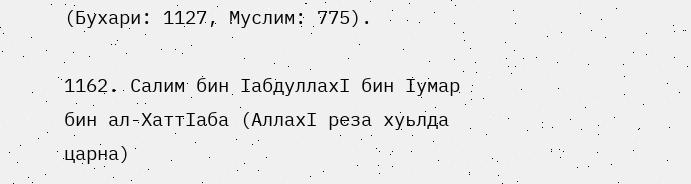(Бухари: 1127, Муслим: 775).

1162. Салим бин IабдуллахI бин Iумар бин ал-ХаттIаба (АллахI реза хуьлда царна)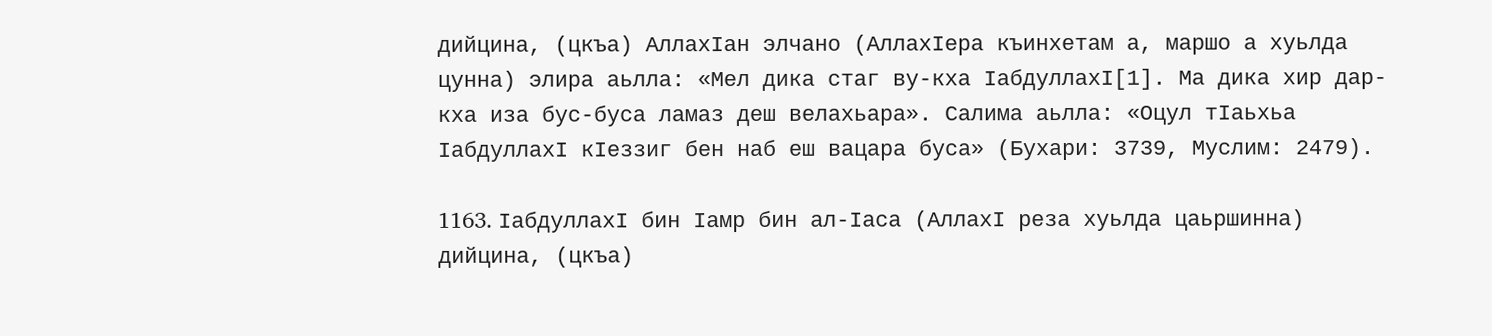дийцина, (цкъа) АллахIан элчано (АллахIера къинхетам а, маршо а хуьлда цунна) элира аьлла: «Мел дика стаг ву-кха IабдуллахI[1]. Ма дика хир дар-кха иза бус-буса ламаз деш велахьара». Салима аьлла: «Оцул тIаьхьа IабдуллахI кIеззиг бен наб еш вацара буса» (Бухари: 3739, Муслим: 2479).

1163. IабдуллахI бин Iамр бин ал-Iаса (АллахI реза хуьлда цаьршинна) дийцина, (цкъа)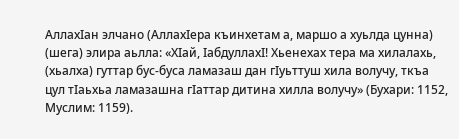АллахIан элчано (АллахIера къинхетам а, маршо а хуьлда цунна) (шега) элира аьлла: «ХIай, IабдуллахI! Хьенехах тера ма хилалахь, (хьалха) гуттар бус-буса ламазаш дан гIуьттуш хила волучу, ткъа цул тIаьхьа ламазашна гIаттар дитина хилла волучу» (Бухари: 1152, Муслим: 1159).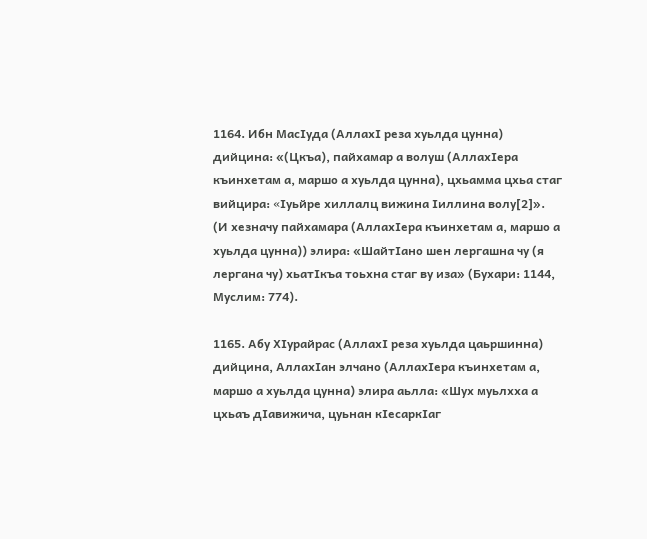1164. Ибн МасIуда (АллахI реза хуьлда цунна) дийцина: «(Цкъа), пайхамар а волуш (АллахIера къинхетам а, маршо а хуьлда цунна), цхьамма цхьа стаг вийцира: «Iуьйре хиллалц вижина Iиллина волу[2]». (И хезначу пайхамара (АллахIера къинхетам а, маршо а хуьлда цунна)) элира: «ШайтIано шен лергашна чу (я лергана чу) хьатIкъа тоьхна стаг ву иза» (Бухари: 1144, Муслим: 774).

1165. Абу ХIурайрас (АллахI реза хуьлда цаьршинна) дийцина, АллахIан элчано (АллахIера къинхетам а, маршо а хуьлда цунна) элира аьлла: «Шух муьлхха а цхьаъ дIавижича, цуьнан кIесаркIаг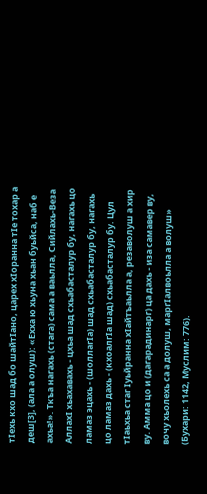тIехь кхо шад бо шайтIано, царех хIоранна тIе тохар а деш[3], (ала а олуш): «Ехха ю хьуна хьан буьйса, наб е ахьа!». Ткъа нагахь (стага) сама а ваьлла, Сийлахь-Веза АллахI хьахавахь - цхьа шад схьабасталур бу, нагахь цо ламаз эцахь - (шоллагIа) шад схьабасталур бу, нагахь цо ламаз дахь - (кхоалгIа шад) схьабасталур бу. Цул тIаьхьа стаг Iуьйранна хIайтъаьлла а, резаволуш а хир ву. Амма цо и (дагарадинарг) ца дахь - иза самавер ву, вочу хьолехь са а долуш, маргIалвоьлла а волуш» (Бухари: 1142, Муслим: 776).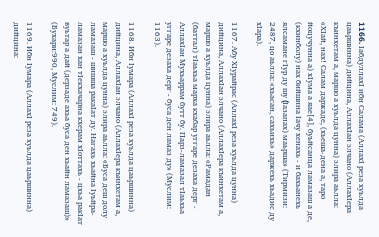1166. IабдуллахI ибн Салама (АллахI реза хуьлда цаьршинна) дийцина, АллахIан элчано (АллахIера къинхетам а, маршо а хуьлда цунна) элира аьлла: «ХIай, нах! Салам даржаде, (хьеша-дена а, таро йоцучунна а) хIума а яае[4], буьйсанца ламазаш а де, (кхинболу) нах бийшина Iачу хенахь - и бахьанехь ялсамане гIур ду шу (Iазапах) маьрша» (Тирмизи: 2487, цо аьлла: «хьасан, сахьихь» даржехь хьадис ду хIара).

1167. Абу ХIурайрас (АллахI реза хуьлда цунна) дийцина, АллахIан элчано (АллахIера къинхетам а, маршо а хуьлда цунна) элира аьлла: «Рамадан (баттал) тIаьхьа марха кхабар уггаре дезаха дерг - АллахIан Мухьаррам бутт бу. Парз-ламазал тIаьхьа уггаре дезаха дерг - буса ден ламаз ду» (Муслим: 1163).

1168. Ибн Iумара (АллахI реза хуьлда цаьршинна) дийцина, АллахIан элчано (АллахIера къинхетам а, маршо а хуьлда цунна) элира аьлла: «Буса деш долу ламазаш - шишша ракаIат ду. Нагахь хьайна Iуьйра-ламазан хан тIекхачарна кхерам хIоттахь - цхьа ракIат вуьтар а дай (дерзаде ахьа буса ден хьайн ламазаш)» (Бухари:990, Муслим: 749).

1169. Ибн Iумара (АллахI реза хуьлда цаьршинна) дийцина: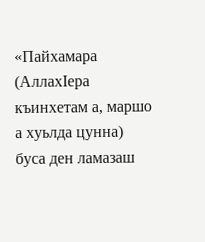«Пайхамара (АллахIера къинхетам а, маршо а хуьлда цунна) буса ден ламазаш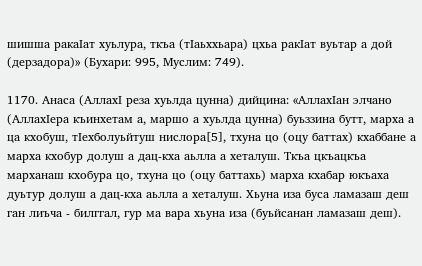шишша ракаIат хуьлура, ткъа (тIаьххьара) цхьа ракIат вуьтар а дой (дерзадора)» (Бухари: 995, Муслим: 749).

1170. Анаса (АллахI реза хуьлда цунна) дийцина: «АллахIан элчано (АллахIера къинхетам а, маршо а хуьлда цунна) буьззина бутт, марха а ца кхобуш, тIехболуьйтуш нислора[5], тхуна цо (оцу баттах) кхаббане а марха кхобур долуш а дац-кха аьлла а хеталуш. Ткъа цкъацкъа марханаш кхобура цо, тхуна цо (оцу баттахь) марха кхабар юкъаха дуьтур долуш а дац-кха аьлла а хеталуш. Хьуна иза буса ламазаш деш ган лиъча - билггал, гур ма вара хьуна иза (буьйсанан ламазаш деш).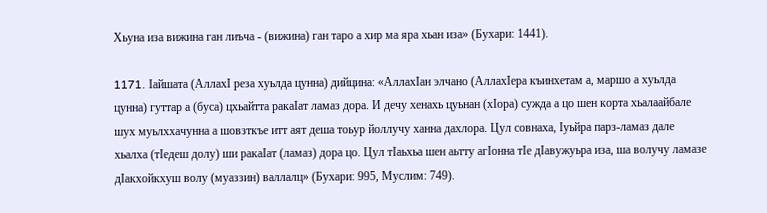Хьуна иза вижина ган лиъча - (вижина) ган таро а хир ма яра хьан иза» (Бухари: 1441).

1171. Iайшата (АллахI реза хуьлда цунна) дийцина: «АллахIан элчано (АллахIера къинхетам а, маршо а хуьлда цунна) гуттар а (буса) цхьайтта ракаIат ламаз дора. И дечу хенахь цуьнан (хIора) сужда а цо шен корта хьалаайбале шух муьлххачунна а шовзткъе итт аят деша тоьур йоллучу ханна дахлора. Цул совнаха, Iуьйра парз-ламаз дале хьалха (тIедеш долу) ши ракаIат (ламаз) дора цо. Цул тIаьхьа шен аьтту агIонна тIе дIавужуьра иза, ша волучу ламазе дIакхойкхуш волу (муаззин) валлалц» (Бухари: 995, Муслим: 749).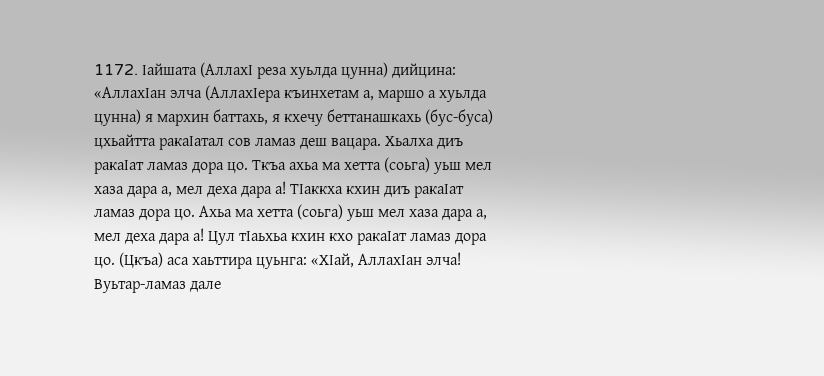1172. Iайшата (АллахI реза хуьлда цунна) дийцина: «АллахIан элча (АллахIера къинхетам а, маршо а хуьлда цунна) я мархин баттахь, я кхечу беттанашкахь (бус-буса) цхьайтта ракаIатал сов ламаз деш вацара. Хьалха диъ ракаIат ламаз дора цо. Ткъа ахьа ма хетта (соьга) уьш мел хаза дара а, мел деха дара а! ТIаккха кхин диъ ракаIат ламаз дора цо. Ахьа ма хетта (соьга) уьш мел хаза дара а, мел деха дара а! Цул тIаьхьа кхин кхо ракаIат ламаз дора цо. (Цкъа) аса хаьттира цуьнга: «ХIай, АллахIан элча! Вуьтар-ламаз дале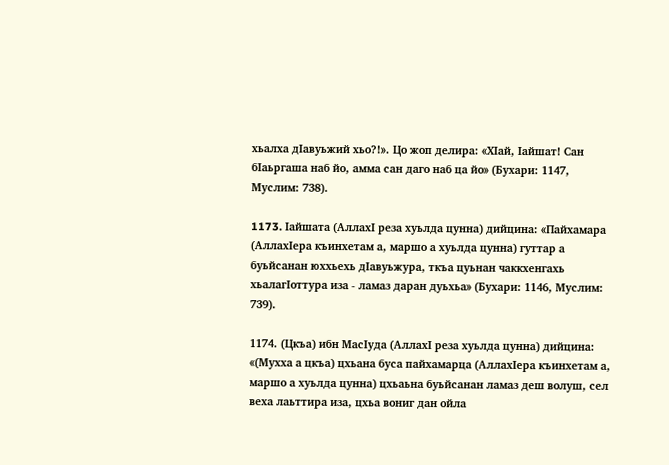хьалха дIавуьжий хьо?!». Цо жоп делира: «ХIай, Iайшат! Сан бIаьргаша наб йо, амма сан даго наб ца йо» (Бухари: 1147, Муслим: 738).

1173. Iайшата (АллахI реза хуьлда цунна) дийцина: «Пайхамара (АллахIера къинхетам а, маршо а хуьлда цунна) гуттар а буьйсанан юххьехь дIавуьжура, ткъа цуьнан чаккхенгахь хьалагIоттура иза - ламаз даран дуьхьа» (Бухари: 1146, Муслим: 739).

1174. (Цкъа) ибн МасIуда (АллахI реза хуьлда цунна) дийцина: «(Мухха а цкъа) цхьана буса пайхамарца (АллахIера къинхетам а, маршо а хуьлда цунна) цхьаьна буьйсанан ламаз деш волуш, сел веха лаьттира иза, цхьа вониг дан ойла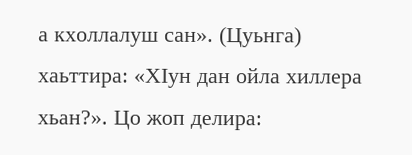а кхоллалуш сан». (Цуьнга) хаьттира: «ХIун дан ойла хиллера хьан?». Цо жоп делира: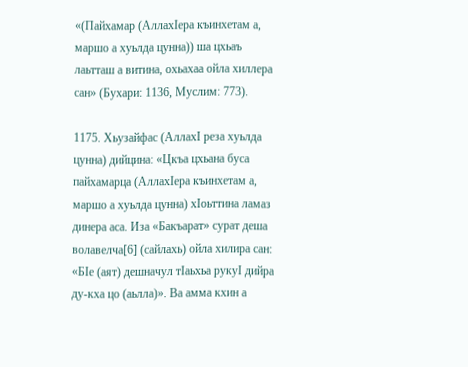«(Пайхамар (АллахIера къинхетам а, маршо а хуьлда цунна)) ша цхьаъ лаьтташ а витина, охьахаа ойла хиллера сан» (Бухари: 1136, Муслим: 773).

1175. Хьузайфас (АллахI реза хуьлда цунна) дийцина: «Цкъа цхьана буса пайхамарца (АллахIера къинхетам а, маршо а хуьлда цунна) хIоьттина ламаз динера аса. Иза «Бакъарат» сурат деша волавелча[6] (сайлахь) ойла хилира сан: «БIе (аят) дешначул тIаьхьа рукуI дийра ду-кха цо (аьлла)». Ва амма кхин а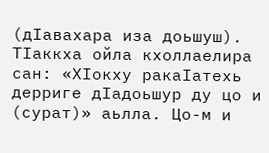(дIавахара иза доьшуш). ТIаккха ойла кхоллаелира сан: «ХIокху ракаIатехь дерриге дIадоьшур ду цо и (сурат)» аьлла. Цо-м и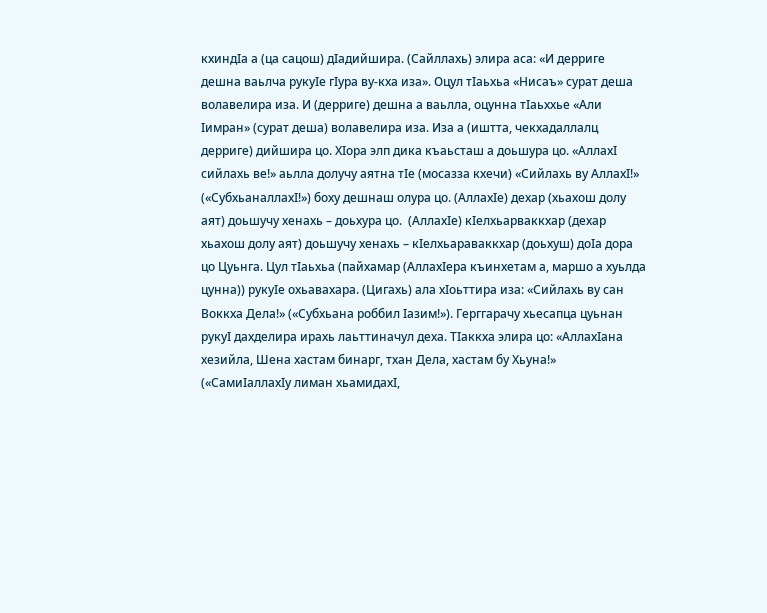кхиндIа а (ца сацош) дIадийшира. (Сайллахь) элира аса: «И дерриге дешна ваьлча рукуIе гIура ву-кха иза». Оцул тIаьхьа «Нисаъ» сурат деша волавелира иза. И (дерриге) дешна а ваьлла, оцунна тIаьххье «Али Iимран» (сурат деша) волавелира иза. Иза а (иштта, чекхадаллалц дерриге) дийшира цо. ХIора элп дика къаьсташ а доьшура цо. «АллахI сийлахь ве!» аьлла долучу аятна тIе (мосазза кхечи) «Сийлахь ву АллахI!» («СубхьаналлахI!») боху дешнаш олура цо. (АллахIе) дехар (хьахош долу аят) доьшучу хенахь – доьхура цо.  (АллахIе) кIелхьарваккхар (дехар хьахош долу аят) доьшучу хенахь – кIелхьараваккхар (доьхуш) доIа дора цо Цуьнга. Цул тIаьхьа (пайхамар (АллахIера къинхетам а, маршо а хуьлда цунна)) рукуIе охьавахара. (Цигахь) ала хIоьттира иза: «Сийлахь ву сан Воккха Дела!» («Субхьана роббил Iазим!»). Герггарачу хьесапца цуьнан рукуI дахделира ирахь лаьттиначул деха. ТIаккха элира цо: «АллахIана хезийла, Шена хастам бинарг, тхан Дела, хастам бу Хьуна!» («СамиIаллахIу лиман хьамидахI,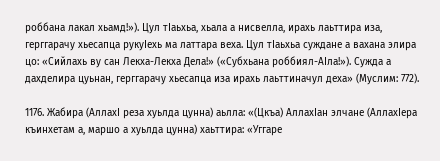роббана лакал хьамд!»). Цул тIаьхьа, хьала а нисвелла, ирахь лаьттира иза, герггарачу хьесапца рукуIехь ма латтара веха. Цул тIаьхьа суждане а вахана элира цо: «Сийлахь ву сан Лекха-Лекха Дела!» («Субхьана роббиял-АIла!»). Сужда а дахделира цуьнан, герггарачу хьесапца иза ирахь лаьттиначул деха» (Муслим: 772).

1176. Жабира (АллахI реза хуьлда цунна) аьлла: «(Цкъа) АллахIан элчане (АллахIера къинхетам а, маршо а хуьлда цунна) хаьттира: «Уггаре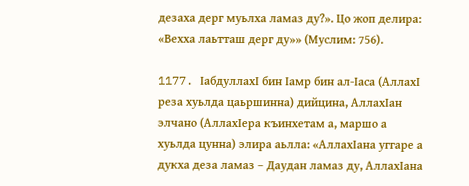дезаха дерг муьлха ламаз ду?». Цо жоп делира: «Вехха лаьтташ дерг ду»» (Муслим: 756).

1177. IабдуллахI бин Iамр бин ал-Iаса (АллахI реза хуьлда цаьршинна) дийцина, АллахIан элчано (АллахIера къинхетам а, маршо а хуьлда цунна) элира аьлла: «АллахIана уггаре а дукха деза ламаз – Даудан ламаз ду, АллахIана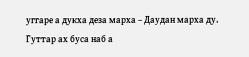уггаре а дукха деза марха – Даудан марха ду. Гуттар ах буса наб а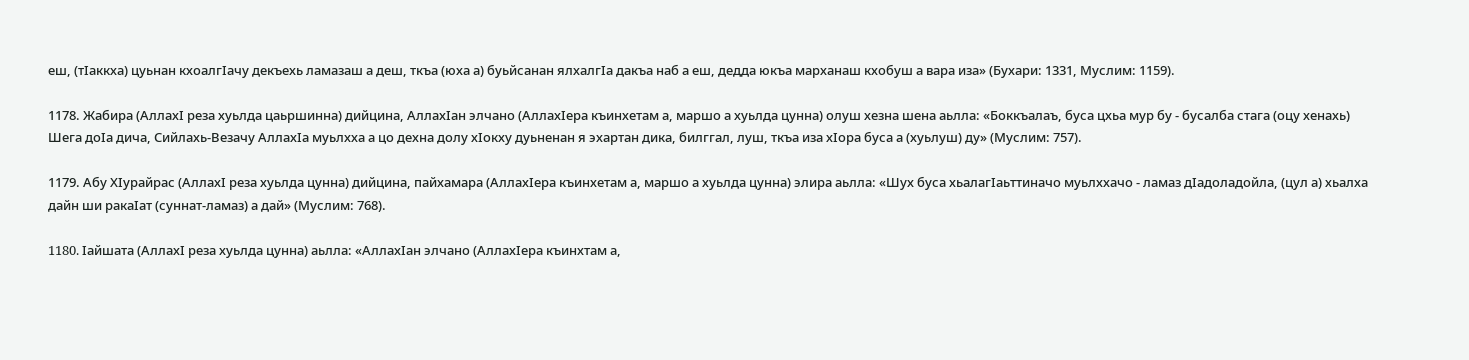еш, (тIаккха) цуьнан кхоалгIачу декъехь ламазаш а деш, ткъа (юха а) буьйсанан ялхалгIа дакъа наб а еш, дедда юкъа марханаш кхобуш а вара иза» (Бухари: 1331, Муслим: 1159).

1178. Жабира (АллахI реза хуьлда цаьршинна) дийцина, АллахIан элчано (АллахIера къинхетам а, маршо а хуьлда цунна) олуш хезна шена аьлла: «Боккъалаъ, буса цхьа мур бу - бусалба стага (оцу хенахь) Шега доIа дича, Сийлахь-Везачу АллахIа муьлхха а цо дехна долу хIокху дуьненан я эхартан дика, билггал, луш, ткъа иза хIора буса а (хуьлуш) ду» (Муслим: 757).

1179. Абу ХIурайрас (АллахI реза хуьлда цунна) дийцина, пайхамара (АллахIера къинхетам а, маршо а хуьлда цунна) элира аьлла: «Шух буса хьалагIаьттиначо муьлххачо - ламаз дIадоладойла, (цул а) хьалха дайн ши ракаIат (суннат-ламаз) а дай» (Муслим: 768).

1180. Iайшата (АллахI реза хуьлда цунна) аьлла: «АллахIан элчано (АллахIера къинхтам а,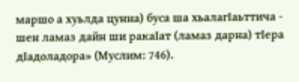маршо а хуьлда цунна) буса ша хьалагIаьттича - шен ламаз дайн ши ракаIат (ламаз дарна) тIера дIадоладора» (Муслим: 746).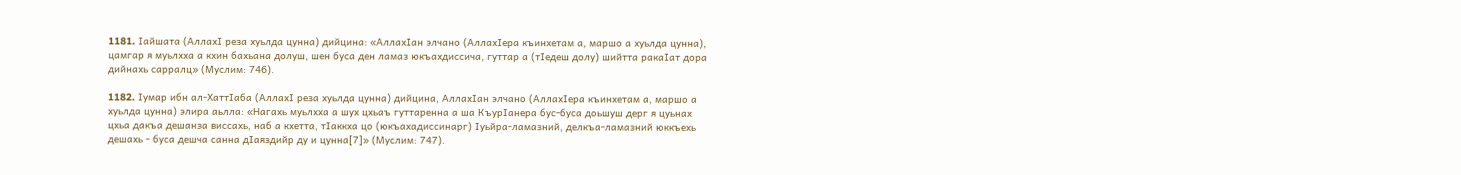1181. Iайшата (АллахI реза хуьлда цунна) дийцина: «АллахIан элчано (АллахIера къинхетам а, маршо а хуьлда цунна), цамгар я муьлхха а кхин бахьана долуш, шен буса ден ламаз юкъахдиссича, гуттар а (тIедеш долу) шийтта ракаIат дора дийнахь сарралц» (Муслим: 746).

1182. Iумар ибн ал-ХаттIаба (АллахI реза хуьлда цунна) дийцина, АллахIан элчано (АллахIера къинхетам а, маршо а хуьлда цунна) элира аьлла: «Нагахь муьлхха а шух цхьаъ гуттаренна а ша КъурIанера бус-буса доьшуш дерг я цуьнах цхьа дакъа дешанза виссахь, наб а кхетта, тIаккха цо (юкъахадиссинарг) Iуьйра-ламазний, делкъа-ламазний юккъехь дешахь - буса дешча санна дIаяздийр ду и цунна[7]» (Муслим: 747).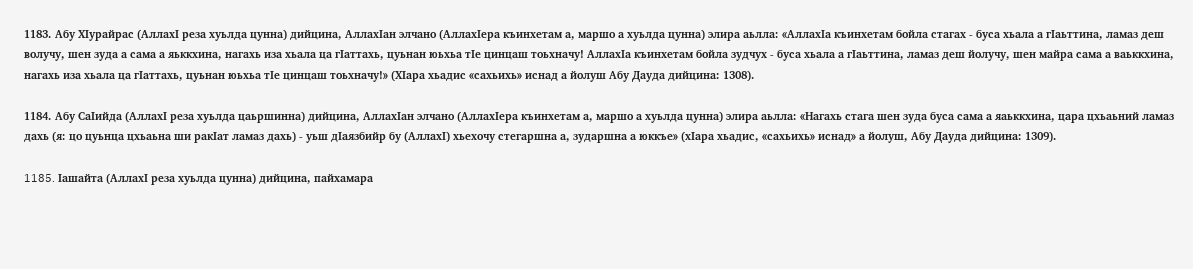1183. Абу ХIурайрас (АллахI реза хуьлда цунна) дийцина, АллахIан элчано (АллахIера къинхетам а, маршо а хуьлда цунна) элира аьлла: «АллахIа къинхетам бойла стагах - буса хьала а гIаьттина, ламаз деш волучу, шен зуда а сама а яьккхина, нагахь иза хьала ца гIаттахь, цуьнан юьхьа тIе цинцаш тоьхначу! АллахIа къинхетам бойла зудчух - буса хьала а гIаьттина, ламаз деш йолучу, шен майра сама а ваьккхина, нагахь иза хьала ца гIаттахь, цуьнан юьхьа тIе цинцаш тоьхначу!» (ХIара хьадис «сахьихь» иснад а йолуш Абу Дауда дийцина: 1308).

1184. Абу СаIийда (АллахI реза хуьлда цаьршинна) дийцина, АллахIан элчано (АллахIера къинхетам а, маршо а хуьлда цунна) элира аьлла: «Нагахь стага шен зуда буса сама а яаьккхина, цара цхьаьний ламаз дахь (я: цо цуьнца цхьаьна ши ракIат ламаз дахь) - уьш дIаязбийр бу (АллахI) хьехочу стегаршна а, зударшна а юккъе» (хIара хьадис, «сахьихь» иснад» а йолуш, Абу Дауда дийцина: 1309).

1185. Iашайта (АллахI реза хуьлда цунна) дийцина, пайхамара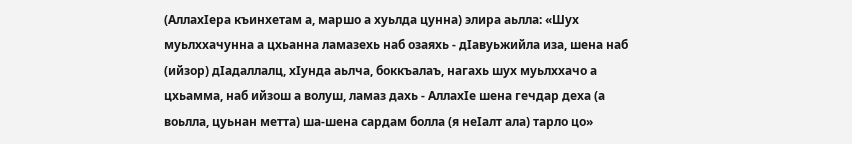(АллахIера къинхетам а, маршо а хуьлда цунна) элира аьлла: «Шух муьлххачунна а цхьанна ламазехь наб озаяхь - дIавуьжийла иза, шена наб (ийзор) дIадаллалц, хIунда аьлча, боккъалаъ, нагахь шух муьлххачо а цхьамма, наб ийзош а волуш, ламаз дахь - АллахIе шена гечдар деха (а воьлла, цуьнан метта) ша-шена сардам болла (я неIалт ала) тарло цо»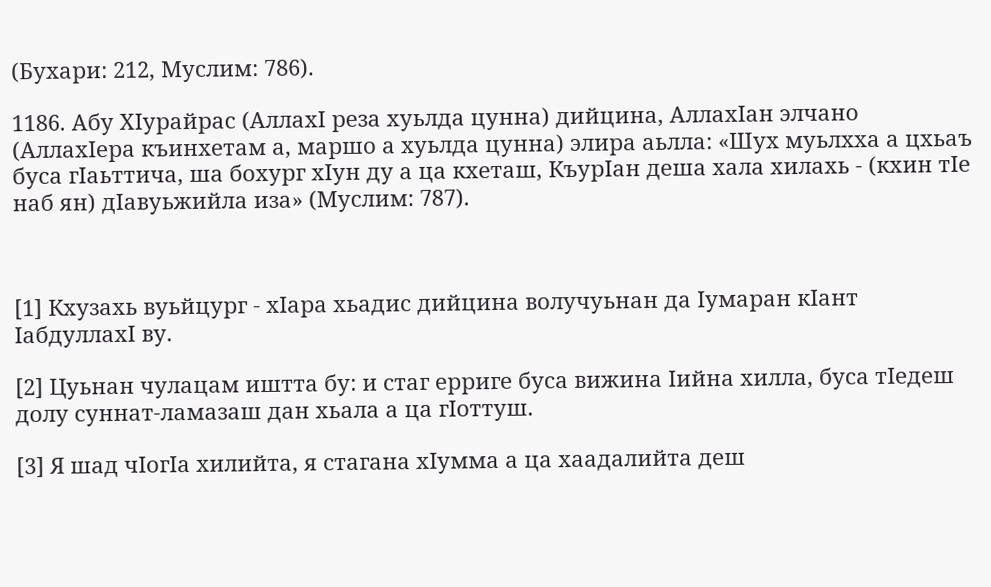(Бухари: 212, Муслим: 786).

1186. Абу ХIурайрас (АллахI реза хуьлда цунна) дийцина, АллахIан элчано (АллахIера къинхетам а, маршо а хуьлда цунна) элира аьлла: «Шух муьлхха а цхьаъ буса гIаьттича, ша бохург хIун ду а ца кхеташ, КъурIан деша хала хилахь - (кхин тIе наб ян) дIавуьжийла иза» (Муслим: 787).



[1] Кхузахь вуьйцург - хIара хьадис дийцина волучуьнан да Iумаран кIант IабдуллахI ву.

[2] Цуьнан чулацам иштта бу: и стаг ерриге буса вижина Iийна хилла, буса тIедеш долу суннат-ламазаш дан хьала а ца гIоттуш.

[3] Я шад чIогIа хилийта, я стагана хIумма а ца хаадалийта деш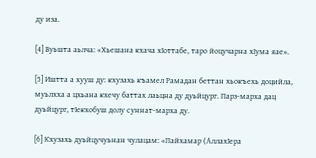ду иза.

[4] Вуьшта аьлча: «Хьешана кхача хIоттабе, таро йоцучарна хIума яае».

[5] Иштта а хууш ду: кхузахь къамел Рамадан беттан хьокъехь доцийла, муьлхха а цхьана кхечу баттах лаьцна ду дуьйцург. Парз-марха дац дуьйцург, тIекхобуш долу суннат-марха ду.

[6] Кхузахь дуьйцучуьнан чулацам: «Пайхамар (АллахIера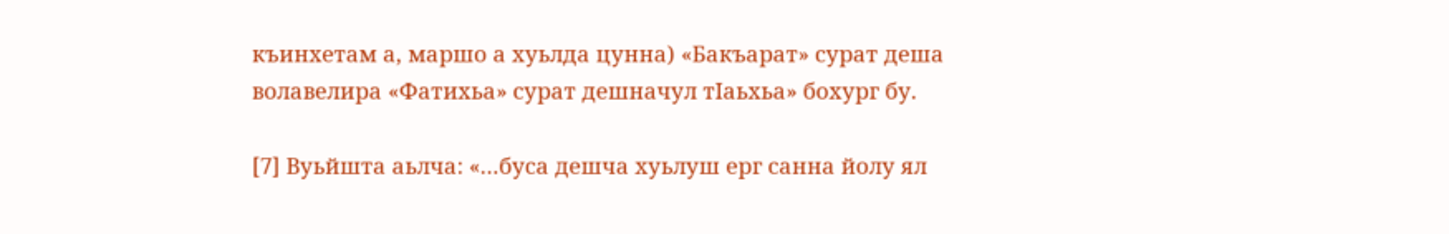къинхетам а, маршо а хуьлда цунна) «Бакъарат» сурат деша волавелира «Фатихьа» сурат дешначул тIаьхьа» бохург бу.

[7] Вуьйшта аьлча: «…буса дешча хуьлуш ерг санна йолу ял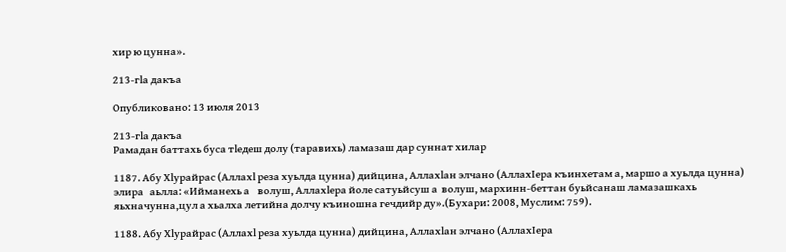хир ю цунна».

213-гlа дакъа

Опубликовано: 13 июля 2013

213-гlа дакъа
Рамадан баттахь буса тlедеш долу (таравихь) ламазаш дар суннат хилар

1187. Абу Хlурайрас (Аллахl реза хуьлда цунна) дийцина, Аллахlан элчано (АллахIера къинхетам а, маршо а хуьлда цунна) элира   аьлла: «Ийманехь а    волуш, Аллахlера йоле сатуьйсуш а  волуш, мархинн-беттан буьйсанаш ламазашкахь яьхначунна,цул а хьалха летийна долчу къиношна гечдийр ду».(Бухари: 2008, Муслим: 759).

1188. Абу Хlурайрас (Аллахl реза хуьлда цунна) дийцина, Аллахlан элчано (АллахIера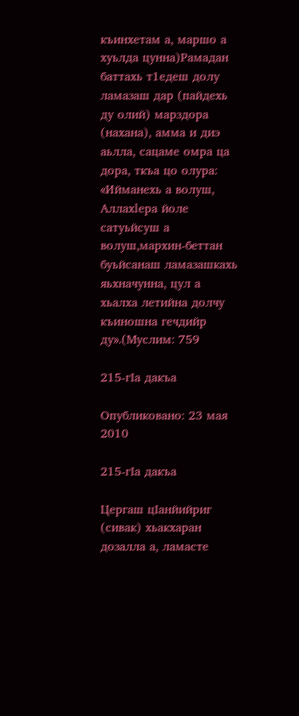къинхетам а, маршо а хуьлда цунна)Рамадан баттахь т1едеш долу ламазаш дар (пайдехь ду олий) марздора (нахана), амма и диэ аьлла, сацаме омра ца дора, ткъа цо олура: «Ийманехь а волуш, Аллахlера йоле сатуьйсуш а волуш,мархин-беттан буьйсанаш ламазашкахь яьхначунна, цул а хьалха летийна долчу къиношна гечдийр ду».(Муслим: 759

215-гIа дакъа

Опубликовано: 23 мая 2010

215-гIа дакъа

Цергаш цIанйийриг (сивак) хьакхаран дозалла а, ламасте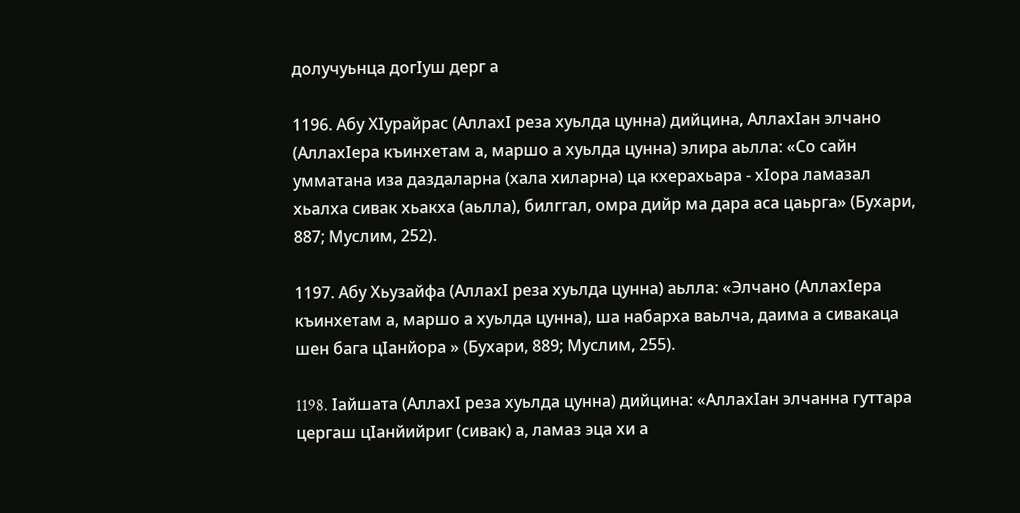долучуьнца догIуш дерг а

1196. Абу ХIурайрас (АллахI реза хуьлда цунна) дийцина, АллахIан элчано (АллахIера къинхетам а, маршо а хуьлда цунна) элира аьлла: «Со сайн умматана иза даздаларна (хала хиларна) ца кхерахьара - хIора ламазал хьалха сивак хьакха (аьлла), билггал, омра дийр ма дара аса цаьрга» (Бухари, 887; Муслим, 252).

1197. Абу Хьузайфа (АллахI реза хуьлда цунна) аьлла: «Элчано (АллахIера къинхетам а, маршо а хуьлда цунна), ша набарха ваьлча, даима а сивакаца шен бага цIанйора » (Бухари, 889; Муслим, 255).

1198. Iайшата (АллахI реза хуьлда цунна) дийцина: «АллахIан элчанна гуттара цергаш цIанйийриг (сивак) а, ламаз эца хи а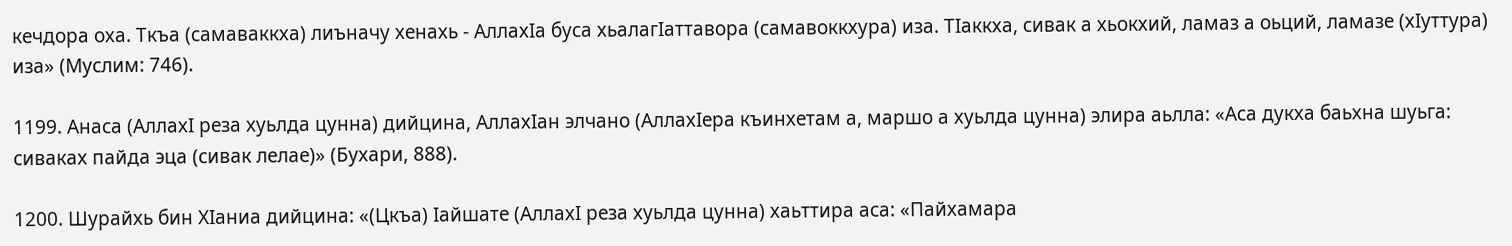кечдора оха. Ткъа (самаваккха) лиъначу хенахь - АллахIа буса хьалагIаттавора (самавоккхура) иза. ТIаккха, сивак а хьокхий, ламаз а оьций, ламазе (хIуттура) иза» (Муслим: 746).

1199. Анаса (АллахI реза хуьлда цунна) дийцина, АллахIан элчано (АллахIера къинхетам а, маршо а хуьлда цунна) элира аьлла: «Аса дукха баьхна шуьга: сиваках пайда эца (сивак лелае)» (Бухари, 888).

1200. Шурайхь бин ХIаниа дийцина: «(Цкъа) Iайшате (АллахI реза хуьлда цунна) хаьттира аса: «Пайхамара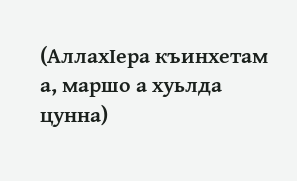(АллахIера къинхетам а, маршо а хуьлда цунна)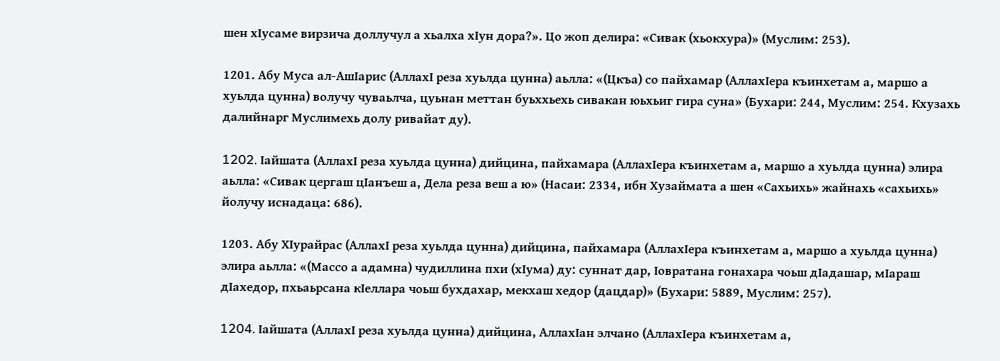шен хIусаме вирзича доллучул а хьалха хIун дора?». Цо жоп делира: «Сивак (хьокхура)» (Муслим: 253).

1201. Абу Муса ал-АшIарис (АллахI реза хуьлда цунна) аьлла: «(Цкъа) со пайхамар (АллахIера къинхетам а, маршо а хуьлда цунна) волучу чуваьлча, цуьнан меттан буьххьехь сивакан юьхьиг гира суна» (Бухари: 244, Муслим: 254. Кхузахь далийнарг Муслимехь долу ривайат ду).

1202. Iайшата (АллахI реза хуьлда цунна) дийцина, пайхамара (АллахIера къинхетам а, маршо а хуьлда цунна) элира аьлла: «Сивак цергаш цIанъеш а, Дела реза веш а ю» (Насаи: 2334, ибн Хузаймата а шен «Сахьихь» жайнахь «сахьихь» йолучу иснадаца: 686).

1203. Абу ХIурайрас (АллахI реза хуьлда цунна) дийцина, пайхамара (АллахIера къинхетам а, маршо а хуьлда цунна) элира аьлла: «(Массо а адамна) чудиллина пхи (хIума) ду: суннат дар, Iовратана гонахара чоьш дIадашар, мIараш дIахедор, пхьаьрсана кIеллара чоьш бухдахар, мекхаш хедор (дацдар)» (Бухари: 5889, Муслим: 257).

1204. Iайшата (АллахI реза хуьлда цунна) дийцина, АллахIан элчано (АллахIера къинхетам а,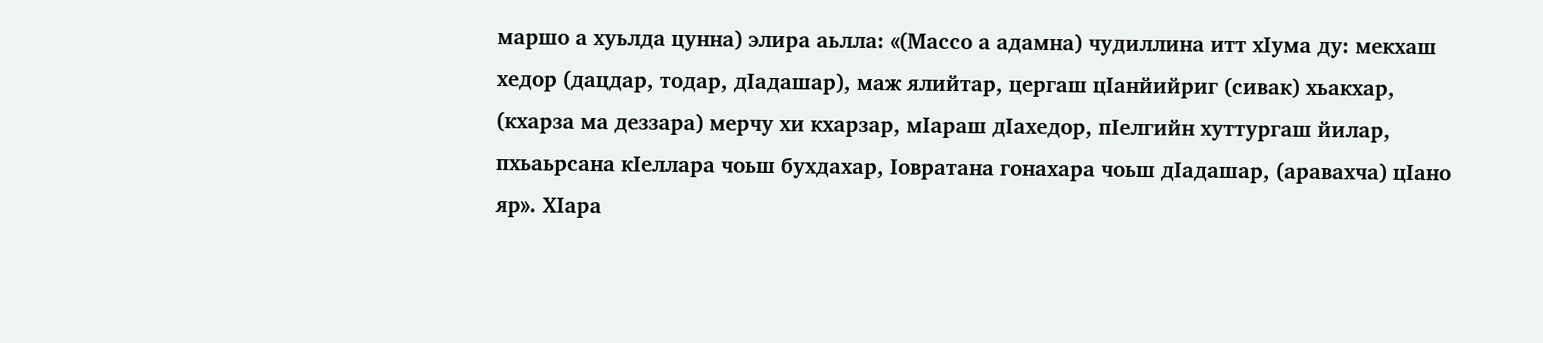маршо а хуьлда цунна) элира аьлла: «(Массо а адамна) чудиллина итт хIума ду: мекхаш хедор (дацдар, тодар, дIадашар), маж ялийтар, цергаш цIанйийриг (сивак) хьакхар, (кхарза ма деззара) мерчу хи кхарзар, мIараш дIахедор, пIелгийн хуттургаш йилар, пхьаьрсана кIеллара чоьш бухдахар, Iовратана гонахара чоьш дIадашар, (аравахча) цIано яр». ХIара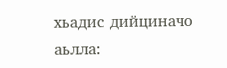хьадис дийциначо аьлла: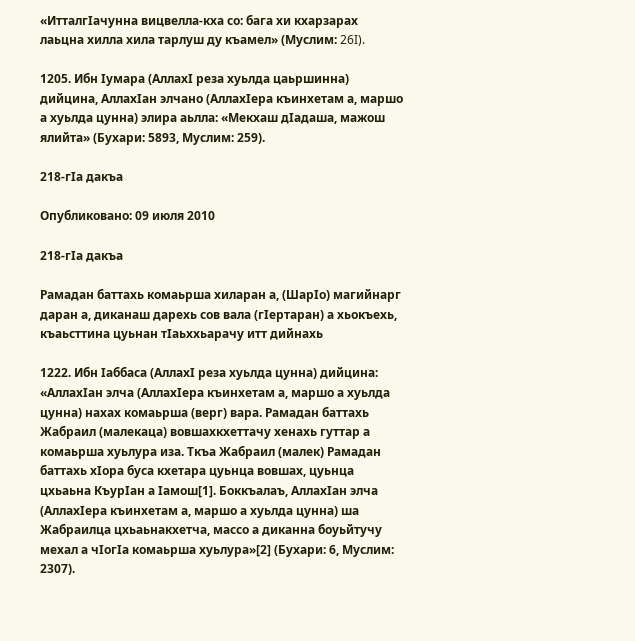«ИтталгIачунна вицвелла-кха со: бага хи кхарзарах лаьцна хилла хила тарлуш ду къамел» (Муслим: 26I).

1205. Ибн Iумара (АллахI реза хуьлда цаьршинна) дийцина, АллахIан элчано (АллахIера къинхетам а, маршо а хуьлда цунна) элира аьлла: «Мекхаш дIадаша, мажош ялийта» (Бухари: 5893, Муслим: 259).

218-гIа дакъа

Опубликовано: 09 июля 2010

218-гIа дакъа

Рамадан баттахь комаьрша хиларан а, (ШарIо) магийнарг даран а, диканаш дарехь сов вала (гIертаран) а хьокъехь, къаьсттина цуьнан тIаьххьарачу итт дийнахь

1222. Ибн Iаббаса (АллахI реза хуьлда цунна) дийцина: «АллахIан элча (АллахIера къинхетам а, маршо а хуьлда цунна) нахах комаьрша (верг) вара. Рамадан баттахь Жабраил (малекаца) вовшахкхеттачу хенахь гуттар а комаьрша хуьлура иза. Ткъа Жабраил (малек) Рамадан баттахь хIора буса кхетара цуьнца вовшах, цуьнца цхьаьна КъурIан а Iамош[1]. Боккъалаъ, АллахIан элча (АллахIера къинхетам а, маршо а хуьлда цунна) ша Жабраилца цхьаьнакхетча, массо а диканна боуьйтучу мехал а чIогIа комаьрша хуьлура»[2] (Бухари: 6, Муслим: 2307).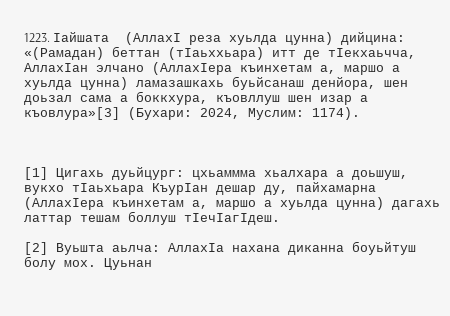1223. Iайшата  (АллахI реза хуьлда цунна) дийцина: «(Рамадан) беттан (тIаьххьара) итт де тIекхаьчча, АллахIан элчано (АллахIера къинхетам а, маршо а хуьлда цунна) ламазашкахь буьйсанаш денйора, шен доьзал сама а боккхура, къовллуш шен изар а къовлура»[3] (Бухари: 2024, Муслим: 1174).



[1] Цигахь дуьйцург: цхьаммма хьалхара а доьшуш, вукхо тIаьхьара КъурIан дешар ду, пайхамарна (АллахIера къинхетам а, маршо а хуьлда цунна) дагахь латтар тешам боллуш тIечIагIдеш.

[2] Вуьшта аьлча: АллахIа нахана диканна боуьйтуш болу мох. Цуьнан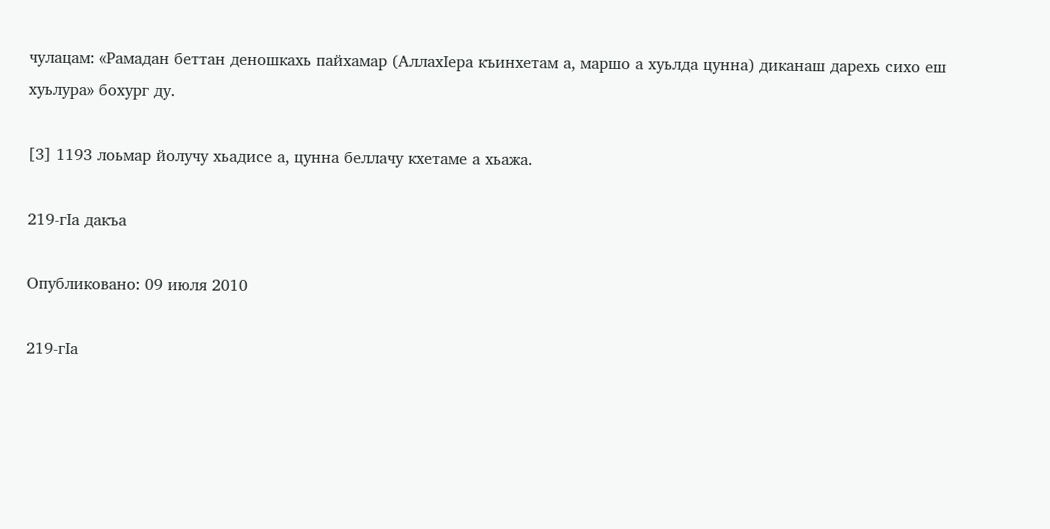чулацам: «Рамадан беттан деношкахь пайхамар (АллахIера къинхетам а, маршо а хуьлда цунна) диканаш дарехь сихо еш хуьлура» бохург ду.

[3] 1193 лоьмар йолучу хьадисе а, цунна беллачу кхетаме а хьажа.

219-гIа дакъа

Опубликовано: 09 июля 2010

219-гIа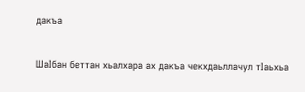дакъа

ШаIбан беттан хьалхара ах дакъа чекхдаьллачул тIаьхьа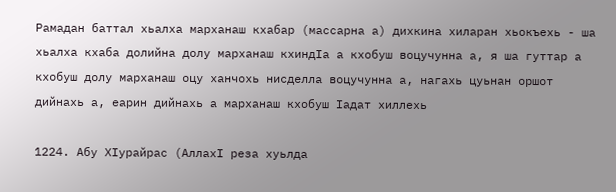Рамадан баттал хьалха марханаш кхабар (массарна а) дихкина хиларан хьокъехь - ша хьалха кхаба долийна долу марханаш кхиндIа а кхобуш воцучунна а, я ша гуттар а кхобуш долу марханаш оцу ханчохь нисделла воцучунна а, нагахь цуьнан оршот дийнахь а, еарин дийнахь а марханаш кхобуш Iадат хиллехь

1224. Абу ХIурайрас (АллахI реза хуьлда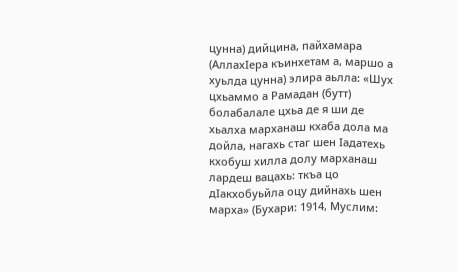цунна) дийцина, пайхамара (АллахIера къинхетам а, маршо а хуьлда цунна) элира аьлла: «Шух цхьаммо а Рамадан (бутт) болабалале цхьа де я ши де хьалха марханаш кхаба дола ма дойла, нагахь стаг шен Iадатехь кхобуш хилла долу марханаш лардеш вацахь: ткъа цо дIакхобуьйла оцу дийнахь шен марха» (Бухари: 1914, Муслим: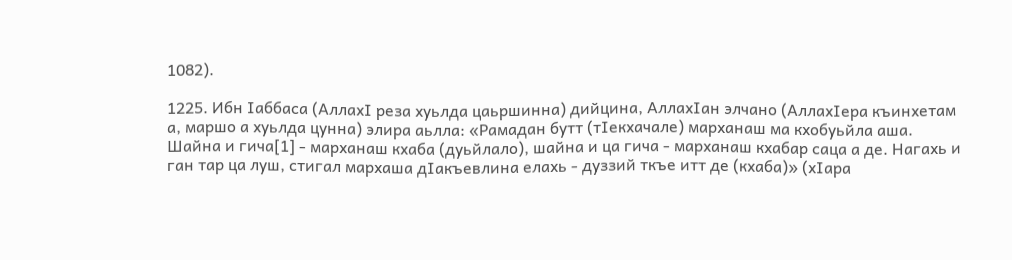1082).

1225. Ибн Iаббаса (АллахI реза хуьлда цаьршинна) дийцина, АллахIан элчано (АллахIера къинхетам а, маршо а хуьлда цунна) элира аьлла: «Рамадан бутт (тIекхачале) марханаш ма кхобуьйла аша. Шайна и гича[1] - марханаш кхаба (дуьйлало), шайна и ца гича - марханаш кхабар саца а де. Нагахь и ган тар ца луш, стигал мархаша дIакъевлина елахь - дуззий ткъе итт де (кхаба)» (хIара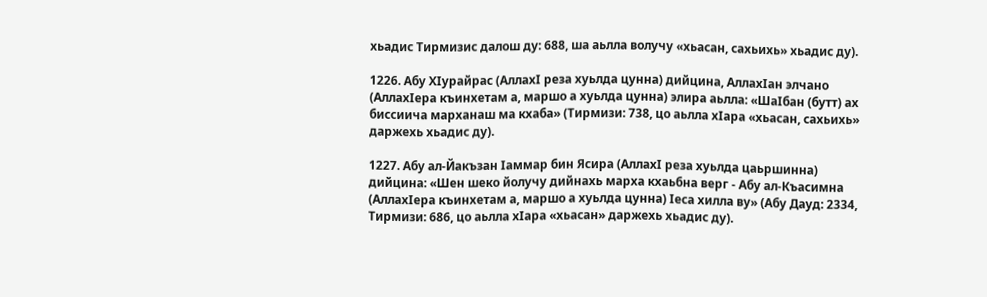хьадис Тирмизис далош ду: 688, ша аьлла волучу «хьасан, сахьихь» хьадис ду).

1226. Абу ХIурайрас (АллахI реза хуьлда цунна) дийцина, АллахIан элчано (АллахIера къинхетам а, маршо а хуьлда цунна) элира аьлла: «ШаIбан (бутт) ах биссиича марханаш ма кхаба» (Тирмизи: 738, цо аьлла хIара «хьасан, сахьихь» даржехь хьадис ду).

1227. Абу ал-Йакъзан Iаммар бин Ясира (АллахI реза хуьлда цаьршинна) дийцина: «Шен шеко йолучу дийнахь марха кхаьбна верг - Абу ал-Къасимна (АллахIера къинхетам а, маршо а хуьлда цунна) Iеса хилла ву» (Абу Дауд: 2334, Тирмизи: 686, цо аьлла хIара «хьасан» даржехь хьадис ду).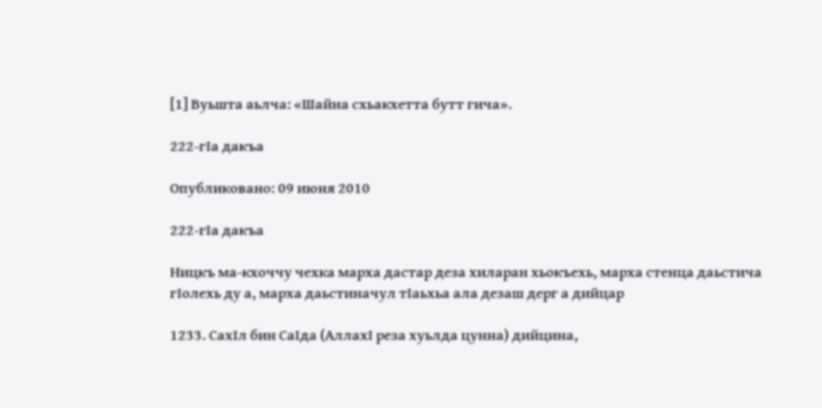[1] Вуьшта аьлча: «Шайна схьакхетта бутт гича».

222-гIа дакъа

Опубликовано: 09 июня 2010

222-гIа дакъа

Ницкъ ма-кхоччу чехка марха дастар деза хиларан хьокъехь, марха стенца даьстича гIолехь ду а, марха даьстиначул тIаьхьа ала дезаш дерг а дийцар

1233. СахIл бин СаIда (АллахI реза хуьлда цунна) дийцина,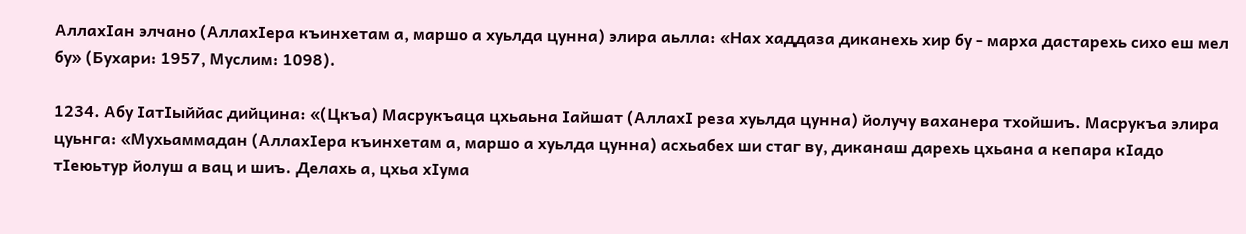АллахIан элчано (АллахIера къинхетам а, маршо а хуьлда цунна) элира аьлла: «Нах хаддаза диканехь хир бу - марха дастарехь сихо еш мел бу» (Бухари: 1957, Муслим: 1098).

1234. Абу IатIыййас дийцина: «(Цкъа) Масрукъаца цхьаьна Iайшат (АллахI реза хуьлда цунна) йолучу ваханера тхойшиъ. Масрукъа элира цуьнга: «Мухьаммадан (АллахIера къинхетам а, маршо а хуьлда цунна) асхьабех ши стаг ву, диканаш дарехь цхьана а кепара кIадо тIеюьтур йолуш а вац и шиъ. Делахь а, цхьа хIума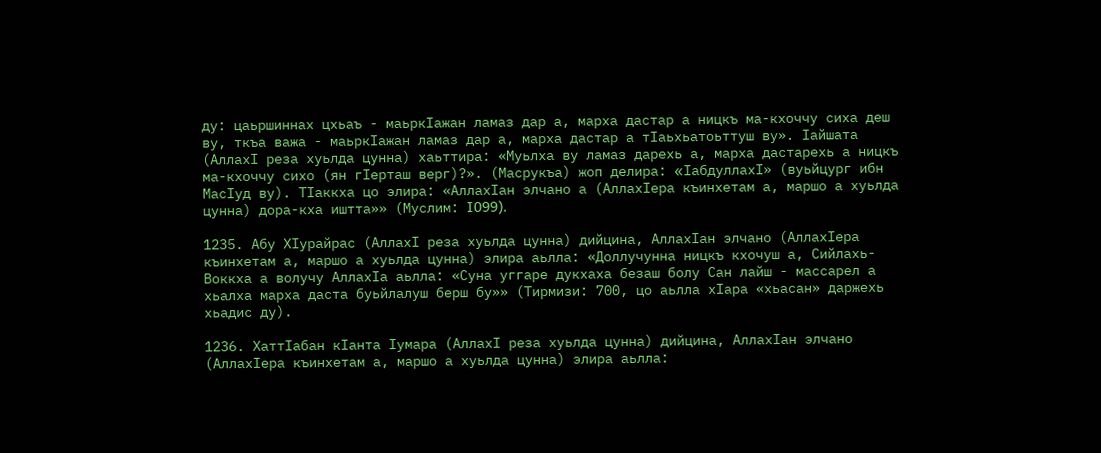ду: цаьршиннах цхьаъ - маьркIажан ламаз дар а, марха дастар а ницкъ ма-кхоччу сиха деш ву, ткъа важа - маьркIажан ламаз дар а, марха дастар а тIаьхьатоьттуш ву». Iайшата (АллахI реза хуьлда цунна) хаьттира: «Муьлха ву ламаз дарехь а, марха дастарехь а ницкъ ма-кхоччу сихо (ян гIерташ верг)?». (Масрукъа) жоп делира: «IабдуллахI» (вуьйцург ибн МасIуд ву). ТIаккха цо элира: «АллахIан элчано а (АллахIера къинхетам а, маршо а хуьлда цунна) дора-кха иштта»» (Муслим: I099).

1235. Абу ХIурайрас (АллахI реза хуьлда цунна) дийцина, АллахIан элчано (АллахIера къинхетам а, маршо а хуьлда цунна) элира аьлла: «Доллучунна ницкъ кхочуш а, Сийлахь-Воккха а волучу АллахIа аьлла: «Суна уггаре дукхаха безаш болу Сан лайш - массарел а хьалха марха даста буьйлалуш берш бу»» (Тирмизи: 700, цо аьлла хIара «хьасан» даржехь хьадис ду).

1236. ХаттIабан кIанта Iумара (АллахI реза хуьлда цунна) дийцина, АллахIан элчано (АллахIера къинхетам а, маршо а хуьлда цунна) элира аьлла: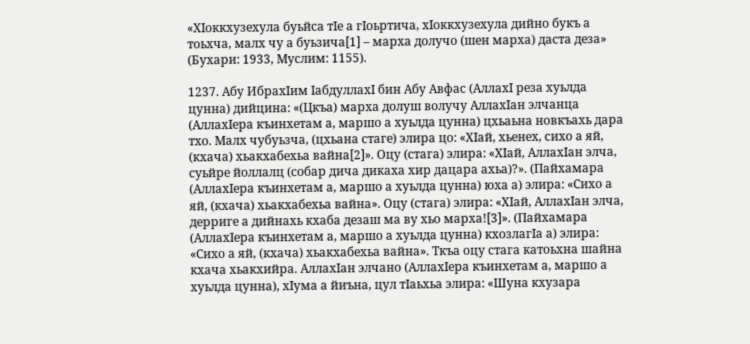«ХIоккхузехула буьйса тIе а гIоьртича, хIоккхузехула дийно букъ а тоьхча, малх чу а буьзича[1] – марха долучо (шен марха) даста деза» (Бухари: 1933, Муслим: 1155).

1237. Абу ИбрахIим IабдуллахI бин Абу Авфас (АллахI реза хуьлда цунна) дийцина: «(Цкъа) марха долуш волучу АллахIан элчанца (АллахIера къинхетам а, маршо а хуьлда цунна) цхьаьна новкъахь дара тхо. Малх чубуьзча, (цхьана стаге) элира цо: «ХIай, хьенех, сихо а яй, (кхача) хьакхабехьа вайна[2]». Оцу (стага) элира: «ХIай, АллахIан элча, суьйре йоллалц (собар дича дикаха хир дацара ахьа)?». (Пайхамара (АллахIера къинхетам а, маршо а хуьлда цунна) юха а) элира: «Сихо а яй, (кхача) хьакхабехьа вайна». Оцу (стага) элира: «ХIай, АллахIан элча, дерриге а дийнахь кхаба дезаш ма ву хьо марха![3]». (Пайхамара (АллахIера къинхетам а, маршо а хуьлда цунна) кхозлагIа а) элира: «Сихо а яй, (кхача) хьакхабехьа вайна». Ткъа оцу стага катоьхна шайна кхача хьакхийра. АллахIан элчано (АллахIера къинхетам а, маршо а хуьлда цунна), хIума а йиъна, цул тIаьхьа элира: «Шуна кхузара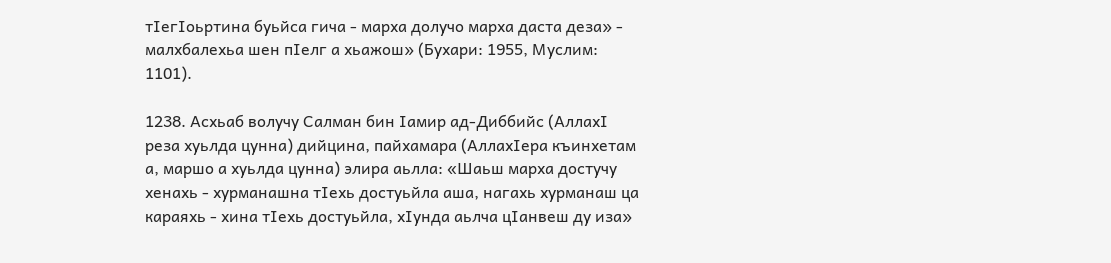тIегIоьртина буьйса гича - марха долучо марха даста деза» - малхбалехьа шен пIелг а хьажош» (Бухари: 1955, Муслим: 1101).

1238. Асхьаб волучу Салман бин Iамир ад-Диббийс (АллахI реза хуьлда цунна) дийцина, пайхамара (АллахIера къинхетам а, маршо а хуьлда цунна) элира аьлла: «Шаьш марха достучу хенахь - хурманашна тIехь достуьйла аша, нагахь хурманаш ца караяхь - хина тIехь достуьйла, хIунда аьлча цIанвеш ду иза»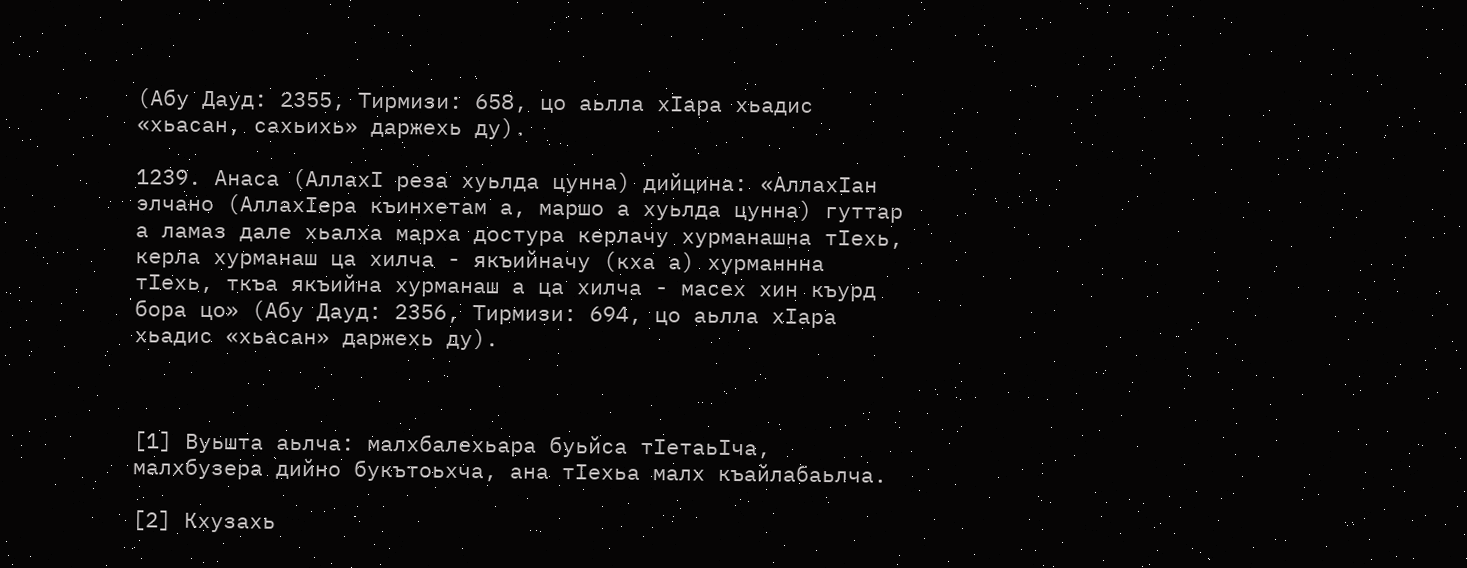(Абу Дауд: 2355, Тирмизи: 658, цо аьлла хIара хьадис «хьасан, сахьихь» даржехь ду).

1239. Анаса (АллахI реза хуьлда цунна) дийцина: «АллахIан элчано (АллахIера къинхетам а, маршо а хуьлда цунна) гуттар а ламаз дале хьалха марха достура керлачу хурманашна тIехь, керла хурманаш ца хилча - якъийначу (кха а) хурманнна тIехь, ткъа якъийна хурманаш а ца хилча - масех хин къурд бора цо» (Абу Дауд: 2356, Тирмизи: 694, цо аьлла хIара хьадис «хьасан» даржехь ду).



[1] Вуьшта аьлча: малхбалехьара буьйса тIетаьIча, малхбузера дийно букътоьхча, ана тIехьа малх къайлабаьлча.

[2] Кхузахь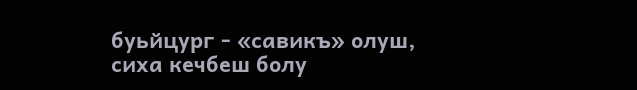буьйцург - «савикъ» олуш, сиха кечбеш болу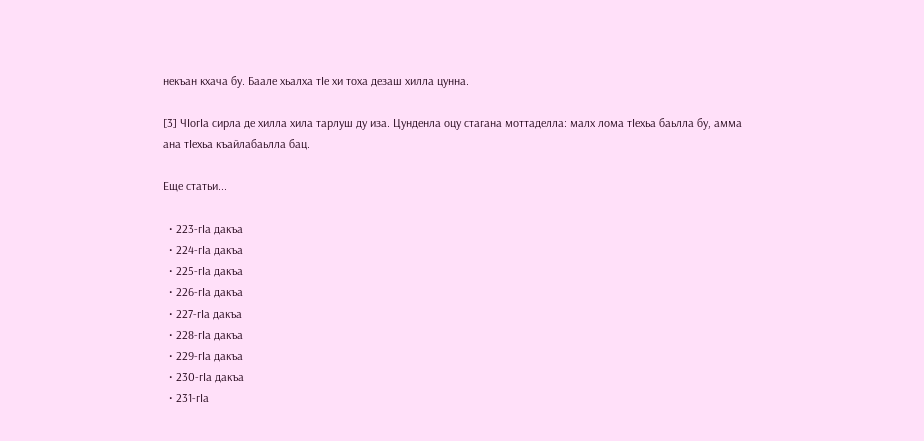некъан кхача бу. Баале хьалха тIе хи тоха дезаш хилла цунна.

[3] ЧIогIа сирла де хилла хила тарлуш ду иза. Цунденла оцу стагана моттаделла: малх лома тIехьа баьлла бу, амма ана тIехьа къайлабаьлла бац.

Еще статьи...

  • 223-гIа дакъа
  • 224-гIа дакъа
  • 225-гIа дакъа
  • 226-гIа дакъа
  • 227-гIа дакъа
  • 228-гIа дакъа
  • 229-гIа дакъа
  • 230-гIа дакъа
  • 231-гIа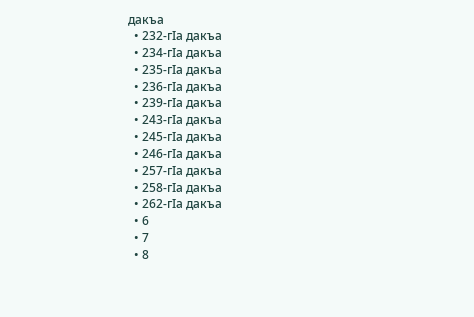дакъа
  • 232-гIа дакъа
  • 234-гIа дакъа
  • 235-гIа дакъа
  • 236-гIа дакъа
  • 239-гIа дакъа
  • 243-гIа дакъа
  • 245-гIа дакъа
  • 246-гIа дакъа
  • 257-гIа дакъа
  • 258-гIа дакъа
  • 262-гIа дакъа
  • 6
  • 7
  • 8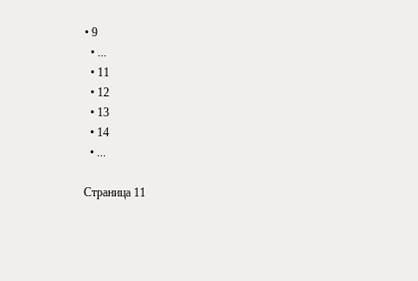• 9
  • ...
  • 11
  • 12
  • 13
  • 14
  • ...

Страница 11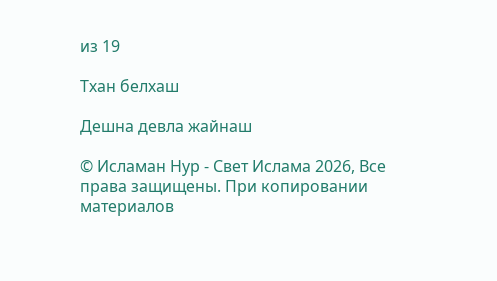из 19

Тхан белхаш

Дешна девла жайнаш

© Исламан Нур - Свет Ислама 2026, Все права защищены. При копировании материалов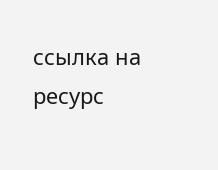ссылка на ресурс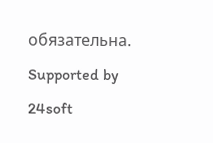обязательна. Supported by 24soft